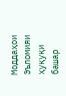Моддаҳои Эъломияи ҳуқуқи башар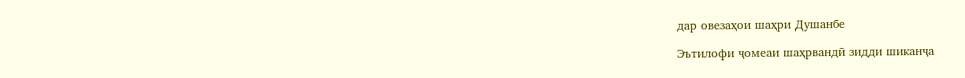дар овезаҳои шаҳри Душанбе

Эътилофи ҷомеаи шаҳрвандӣ зидди шиканҷа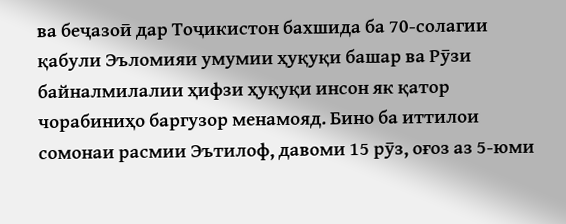ва беҷазоӣ дар Тоҷикистон бахшида ба 70-солагии қабули Эъломияи умумии ҳуқуқи башар ва Рӯзи байналмилалии ҳифзи ҳуқуқи инсон як қатор чорабиниҳо баргузор менамояд. Бино ба иттилои сомонаи расмии Эътилоф, давоми 15 рӯз, оғоз аз 5-юми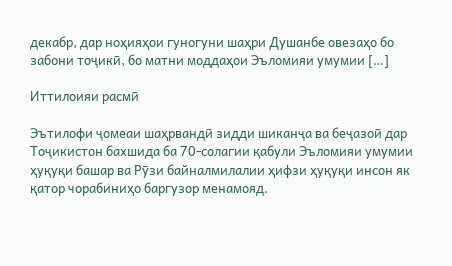декабр, дар ноҳияҳои гуногуни шаҳри Душанбе овезаҳо бо забони тоҷикӣ, бо матни моддаҳои Эъломияи умумии […]

Иттилоияи расмӣ

Эътилофи ҷомеаи шаҳрвандӣ зидди шиканҷа ва беҷазоӣ дар Тоҷикистон бахшида ба 70-солагии қабули Эъломияи умумии ҳуқуқи башар ва Рӯзи байналмилалии ҳифзи ҳуқуқи инсон як қатор чорабиниҳо баргузор менамояд.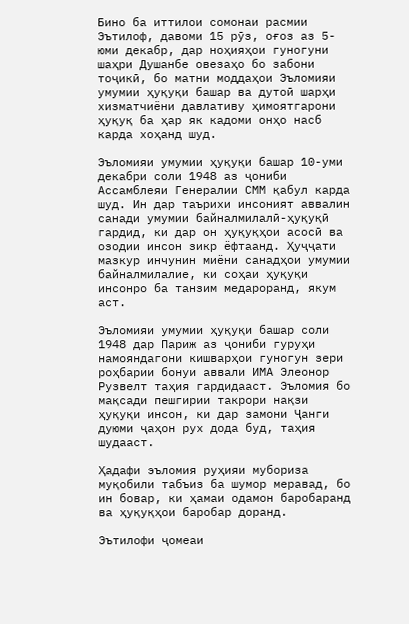Бино ба иттилои сомонаи расмии Эътилоф, давоми 15 рӯз, оғоз аз 5-юми декабр, дар ноҳияҳои гуногуни шаҳри Душанбе овезаҳо бо забони тоҷикӣ, бо матни моддаҳои Эъломияи умумии ҳуқуқи башар ва дутоӣ шарҳи хизматчиёни давлативу ҳимоятгарони ҳуқуқ ба ҳар як кадоми онҳо насб карда хоҳанд шуд.

Эъломияи умумии ҳуқуқи башар 10-уми декабри соли 1948 аз ҷониби Ассамблеяи Генералии СММ қабул карда шуд. Ин дар таърихи инсоният аввалин санади умумии байналмилалӣ-ҳуқуқӣ гардид, ки дар он ҳуқуқҳои асосӣ ва озодии инсон зикр ёфтаанд. Ҳуҷҷати мазкур инчунин миёни санадҳои умумии байналмилалие, ки соҳаи ҳуқуқи инсонро ба танзим медароранд, якум аст.

Эъломияи умумии ҳуқуқи башар соли 1948 дар Париж аз ҷониби гуруҳи намояндагони кишварҳои гуногун зери роҳбарии бонуи аввали ИМА Элеонор Рузвелт таҳия гардидааст. Эъломия бо мақсади пешгирии такрори нақзи ҳуқуқи инсон, ки дар замони Ҷанги дуюми ҷаҳон рух дода буд, таҳия шудааст.

Ҳадафи эъломия руҳияи мубориза муқобили табъиз ба шумор меравад, бо ин бовар, ки ҳамаи одамон баробаранд ва ҳуқуқҳои баробар доранд.

Эътилофи ҷомеаи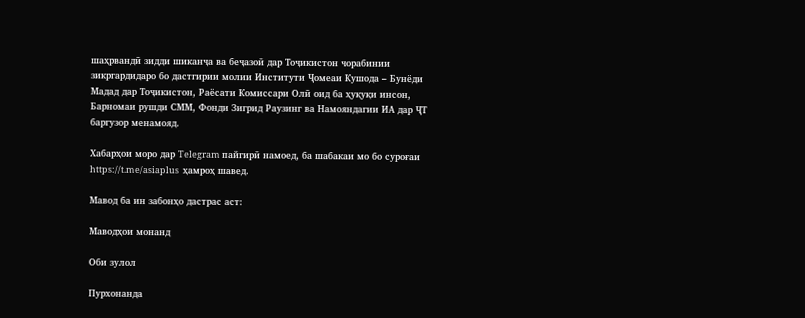шаҳрвандӣ зидди шиканҷа ва беҷазоӣ дар Тоҷикистон чорабинии зикргардидаро бо дастгирии молии Институти Ҷомеаи Кушода – Бунёди Мадад дар Тоҷикистон, Раёсати Комиссари Олӣ оид ба ҳуқуқи инсон, Барномаи рушди СММ, Фонди Зигрид Раузинг ва Намояндагии ИА дар ҶТ баргузор менамояд.

Хабарҳои моро дар Telegram пайгирӣ намоед, ба шабакаи мо бо суроғаи  https://t.me/asiaplus  ҳамроҳ шавед.

Мавод ба ин забонҳо дастрас аст:

Маводҳои монанд

Оби зулол

Пурхонанда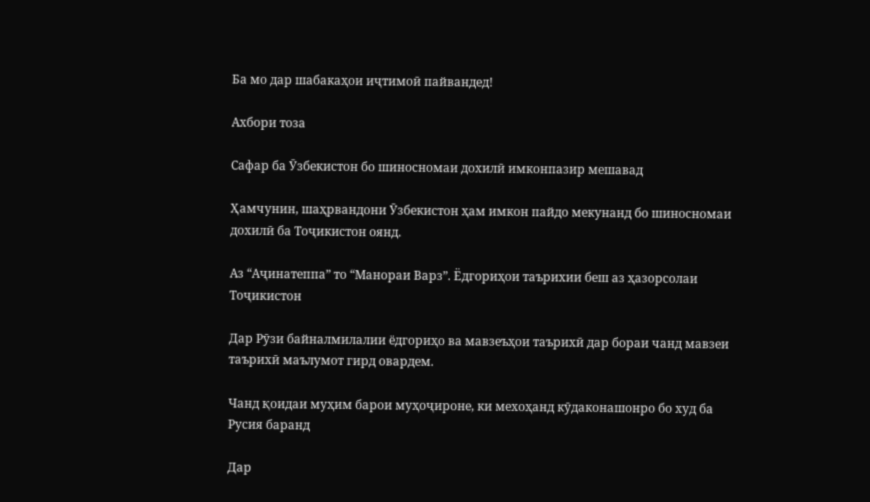Ба мо дар шабакаҳои иҷтимоӣ пайвандед!

Ахбори тоза

Сафар ба Ӯзбекистон бо шиносномаи дохилӣ имконпазир мешавад

Ҳамчунин, шаҳрвандони Ӯзбекистон ҳам имкон пайдо мекунанд бо шиносномаи дохилӣ ба Тоҷикистон оянд.

Аз “Аҷинатеппа” то “Манораи Варз”. Ёдгориҳои таърихии беш аз ҳазорсолаи Тоҷикистон

Дар Рӯзи байналмилалии ёдгориҳо ва мавзеъҳои таърихӣ дар бораи чанд мавзеи таърихӣ маълумот гирд овардем.

Чанд қоидаи муҳим барои муҳоҷироне, ки мехоҳанд кӯдаконашонро бо худ ба Русия баранд

Дар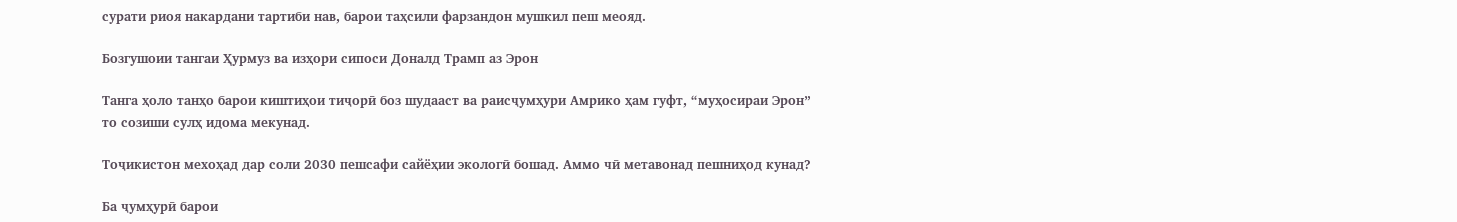сурати риоя накардани тартиби нав, барои таҳсили фарзандон мушкил пеш меояд.

Бозгушоии тангаи Ҳурмуз ва изҳори сипоси Доналд Трамп аз Эрон

Танга ҳоло танҳо барои киштиҳои тиҷорӣ боз шудааст ва раисҷумҳури Амрико ҳам гуфт, “муҳосираи Эрон” то созиши сулҳ идома мекунад.

Тоҷикистон мехоҳад дар соли 2030 пешсафи сайёҳии экологӣ бошад. Аммо чӣ метавонад пешниҳод кунад?

Ба ҷумҳурӣ барои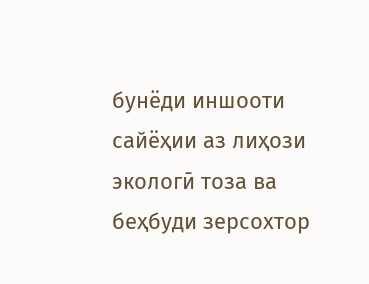бунёди иншооти сайёҳии аз лиҳози экологӣ тоза ва беҳбуди зерсохтор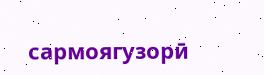сармоягузорӣ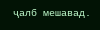ҷалб мешавад.